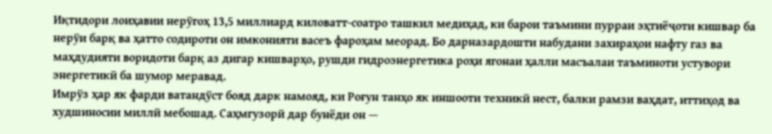Иқтидори лоиҳавии нерӯгоҳ 13,5 миллиард киловатт-соатро ташкил медиҳад, ки барои таъмини пурраи эҳтиёҷоти кишвар ба нерӯи барқ ва ҳатто содироти он имконияти васеъ фароҳам меорад. Бо дарназардошти набудани захираҳои нафту газ ва маҳдудияти воридоти барқ аз дигар кишварҳо, рушди гидроэнергетика роҳи ягонаи ҳалли масъалаи таъминоти устувори энергетикӣ ба шумор меравад.
Имрӯз ҳар як фарди ватандӯст бояд дарк намояд, ки Роғун танҳо як иншооти техникӣ нест, балки рамзи ваҳдат, иттиҳод ва худшиносии миллӣ мебошад. Саҳмгузорӣ дар бунёди он —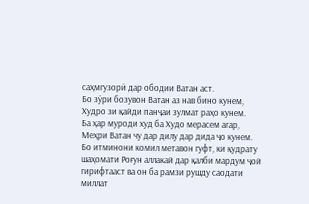саҳмгузорӣ дар ободии Ватан аст.
Бо зӯри бозувон Ватан аз нав бино кунем,
Худро зи қайди панҷаи зулмат раҳо кунем.
Ба ҳар муроди худ ба Худо мерасем агар,
Меҳри Ватан чу дар дилу дар дида ҷо кунем.
Бо итминони комил метавон гуфт, ки қудрату шаҳомати Роғун аллакай дар қалби мардум ҷой гирифтааст ва он ба рамзи рушду саодати миллат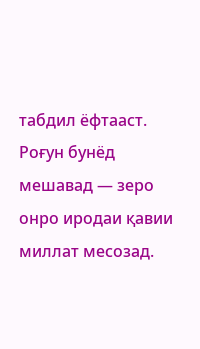табдил ёфтааст. Роғун бунёд мешавад — зеро онро иродаи қавии миллат месозад.